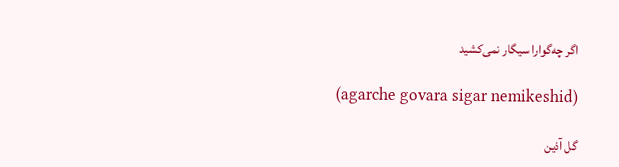اگر چه‌گوارا سیگار نمی‌کشید

(agarche govara sigar nemikeshid)

گل آذین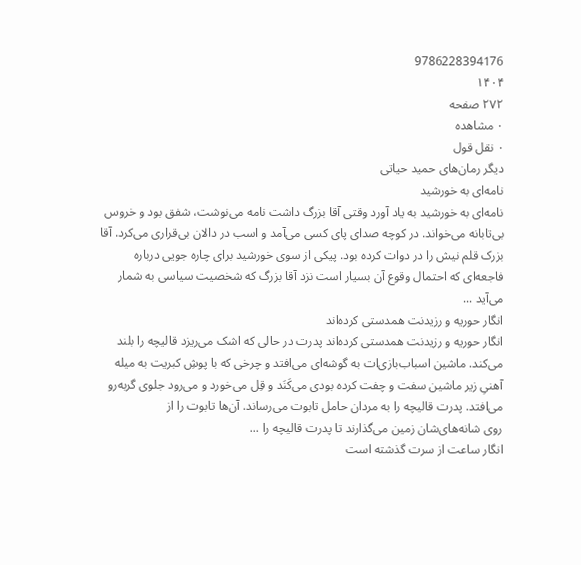9786228394176
۱۴۰۴
۲۷۲ صفحه
۰ مشاهده
۰ نقل قول
دیگر رمان‌های حمید حیاتی
نامه‌ای به خورشید
نامه‌ای به خورشید به یاد آورد وقتی آقا بزرگ داشت نامه می‌نوشت، شفق بود و خروس بی‌تابانه می‌خواند. در کوچه صدای پای کسی می‌آمد و اسب در دالان بی‌قراری می‌کرد. آقا بزرک قلم نیش را در دوات کرده بود. پیکی از سوی خورشید برای چاره جویی درباره فاجعه‌ای که احتمال وقوع آن بسیار است نزد آقا بزرگ که شخصیت سیاسی به شمار می‌آید ...
انگار حوریه و رزیدنت همدستی کرده‌اند
انگار حوریه و رزیدنت همدستی کرده‌اند پدرت در حالی که اشک می‌ریزد قالیچه را بلند می‌کند. ماشین اسباب‌بازی‌ات به گوشه‌ای می‌افتد و چرخی که با پوشِ کبریت به میله‌ آهنیِ زیر ماشین سفت ‌و چفت کرده بودی می‌کَنَد و قِل می‌خورد و می‌رود جلوی گربه‌رو می‌افتد. پدرت قالیچه را به مردان حامل تابوت می‌رساند. آن‌ها تابوت را از روی ‌شانه‌های‌شان زمین می‌گذارند تا پدرت قالیچه را ...
انگار ساعت از سرت گذشته است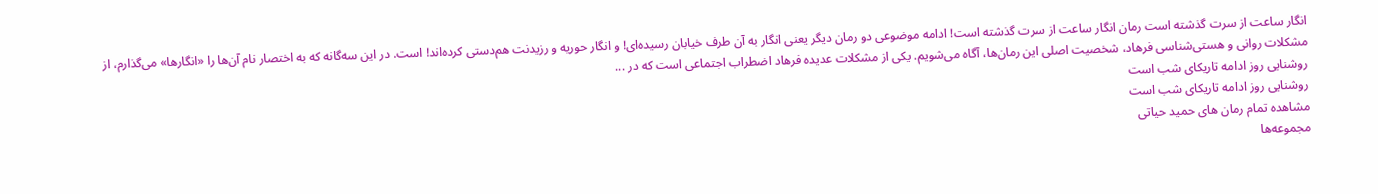انگار ساعت از سرت گذشته است رمان انگار ساعت از سرت گذشته است! ادامه موضوعی دو رمان دیگر یعنی انگار به آن طرف خیابان رسیده‌ای! و انگار حوریه و رزیدنت هم‌دستی کرده‌اند! است. در این سه‌گانه که به اختصار نام آن‌ها را «انگارها» می‌گذارم، از مشکلات روانی و هستی‌شناسی فرهاد، شخصیت اصلی این رمان‌ها، آگاه می‌شویم. یکی از مشکلات عدیده فرهاد اضطراب اجتماعی است که در ...
روشنایی روز ادامه تاریکای شب است
روشنایی روز ادامه تاریکای شب است
مشاهده تمام رمان های حمید حیاتی
مجموعه‌ها